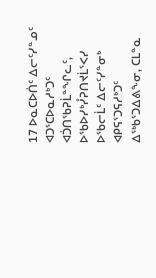17 ᐅᓇᑕᐅᑏᑦ ᐃᓕᑦᓯᓐᓄᑦ ᐊᑐᕐᑕᐅᓇᓱᒃᑐᑦ ᐊᑑᑎᖃᕈᒫᓐᖏᓚᑦ, ᐅᖃᐅᓯᒃᓮᕈᑎᔪᒫᕐᐸᓯ ᐅᖃᓕᒫᑦ ᐃᓕᑦᓯᓐᓂᒃ ᐊᑭᕋᕐᑐᕋᓱᒃᑐᑦ ᐃᖅᑲᕐᑐᐃᕕᖕᓂ, ᑕᒪᓐᓇ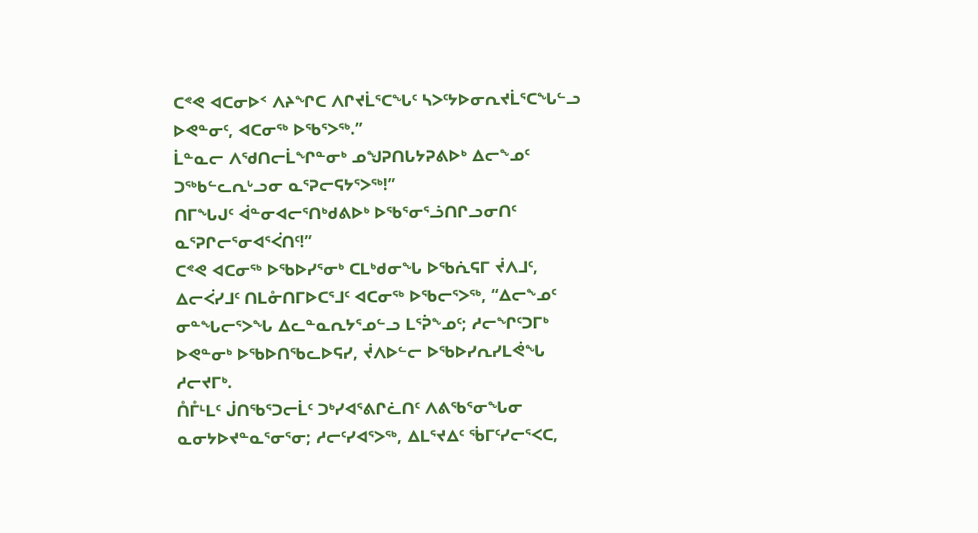ᑕᕝᕙ ᐊᑕᓂᐅᑉ ᐱᔨᖏᑕ ᐱᒋᔪᒫᕐᑕᖓᑦ ᓴᐳᑦᔭᐅᓂᕆᔪᒫᕐᑕᖓᓪᓗ ᐅᕙᓐᓂᑦ, ᐊᑕᓂᖅ ᐅᖃᕐᐳᖅ.”
ᒫᓐᓇᓕ ᐱᖁᑎᓕᒫᖏᓐᓂᒃ ᓄᖑᕈᑎᒐᔭᕈᕕᐅᒃ ᐃᓕᖕᓄᑦ ᑐᖅᑲᓪᓚᕆᒡᓗᓂ ᓇᕐᕈᓕᕋᔭᕐᐳᖅ!”
ᑎᒥᖓᒍᑦ ᐋᓐᓂᐊᓕᕐᑎᒃᑯᕕᐅᒃ ᐅᖃᕐᓂᕐᓘᑎᒋᓗᓂᑎᑦ ᓇᕐᕈᒋᓕᕐᓂᐊᕐᐹᑎᑦ!”
ᑕᕝᕙ ᐊᑕᓂᖅ ᐅᖃᐅᓯᕐᓂᒃ ᑕᒪᒃᑯᓂᖓ ᐅᖃᕇᕋᒥ ᔫᐱᒧᑦ, ᐃᓕᐹᓯᒧᑦ ᑎᒪᓁᑎᒥᐅᑕᕐᒧᑦ ᐊᑕᓂᖅ ᐅᖃᓕᕐᐳᖅ, “ᐃᓕᖕᓄᑦ ᓂᓐᖓᓕᕐᐳᖓ ᐃᓚᓐᓇᕆᔭᕐᓄᓪᓗ ᒪᕐᕉᖕᓄᑦ; ᓱᓕᖏᑦᑐᒥᒃ ᐅᕙᓐᓂᒃ ᐅᖃᐅᑎᖃᓚᐅᕋᓯ, ᔫᐱᐅᓪᓕ ᐅᖃᐅᓯᕆᓯᒪᕚᖓ ᓱᓕᔪᒥᒃ.
ᑍᒤᒻᒪᑦ ᒎᑎᖃᕐᑐᓕᒫᑦ ᑐᒃᓯᐊᕐᕕᒋᓛᑎᑦ ᐱᕕᖃᕐᓂᖓᓂ ᓇᓂᔭᐅᔪᓐᓇᕐᓂᕐᓂ; ᓱᓕᑦᓯᐊᕐᐳᖅ, ᐃᒪᕐᔪᐃᑦ ᖄᒥᑦᓯᓕᕐᐸᑕ,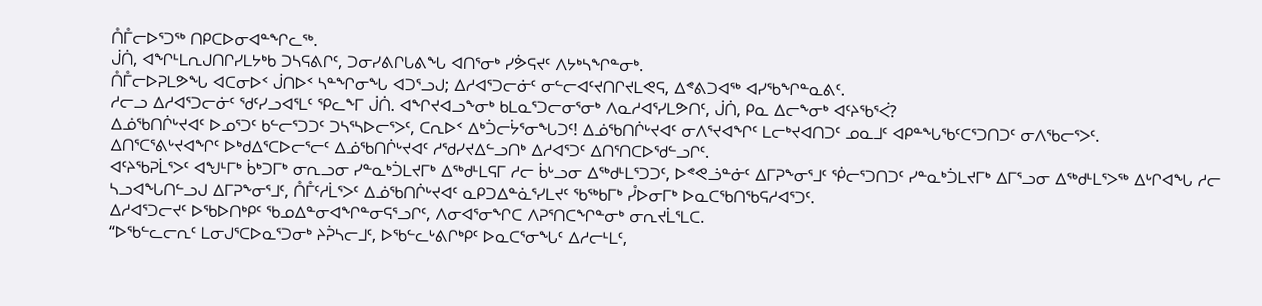ᑍᒤᓕᐅᕐᑐᖅ ᑎᑭᑕᐅᓂᐊᓐᖏᓚᖅ.
ᒎᑏ, ᐊᖏᒻᒪᕆᒍᑎᒋᓯᒪᔭᒃᑲ ᑐᓴᕋᕕᒋᑦ, ᑐᓂᓯᕕᒋᒐᕕᖓ ᐊᑎᕐᓂᒃ ᓯᕘᕋᔪᑦ ᐱᔭᒃᓴᖏᓐᓂᒃ.
ᑍᒤᓕᐅᕈᒪᕗᖓ ᐊᑕᓂᐅᑉ ᒎᑎᐅᑉ ᓴᓐᖏᓂᖓ ᐊᑐᕐᓗᒍ; ᐃᓱᐊᕐᑐᓕᓃᑦ ᓂᓪᓕᐊᑦᔪᑎᒋᔪᒪᕙᕋ, ᐃᕝᕕᑐᐊᖅ ᐊᓯᖃᖏᓐᓇᕕᑦ.
ᓱᓕᓗ ᐃᓱᐊᕐᑐᓕᓃᑦ ᖁᑦᓯᓗᐊᕐᒪᑦ ᕿᓚᖕᒥ ᒎᑏ. ᐊᖏᔪᐊᓗᖕᓂᒃ ᑲᒪᓇᕐᑐᓕᓂᕐᓂᒃ ᐱᓇᓱᐊᕐᓯᒪᕗᑎᑦ, ᒎᑏ, ᑭᓇ ᐃᓕᖕᓂᒃ ᐊᑦᔨᖃᕐᐹ?
ᐃᓅᖃᑎᒌᒡᔪᐊᑦ ᐅᓄᕐᑐᑦ ᑲᓪᓕᕐᑐᑐᑦ ᑐᓴᕐᓴᐅᓕᕐᐳᑦ, ᑕᕆᐅᑉ ᐃᒃᑑᓕᔮᕐᓂᖓᑐᑦ! ᐃᓅᖃᑎᒌᒡᔪᐊᑦ ᓂᐱᕐᔪᐊᖏᑦ ᒪᓕᒃᔪᐊᑎᑐᑦ ᓄᓇᒧᑦ ᐊᑭᓐᖓᖃᑦᑕᕐᑐᑎᑐᑦ ᓂᐱᖃᓕᕐᐳᑦ.
ᐃᑎᕐᑕᕐᕕᒡᔪᐊᖏᑦ ᐅᒃᑯᐃᕐᑕᐅᓕᕐᓕᑦ ᐃᓅᖃᑎᒌᒡᔪᐊᑦ ᓱᖁᓯᔪᐃᓪᓗᑎᒃ ᐃᓱᐊᕐᑐᑦ ᐃᑎᕐᑎᑕᐅᖁᓪᓗᒋᑦ.
ᐊᑦᔨᖃᕈᒫᕐᐳᑦ ᐊᖑᒻᒥᒃ ᑳᒃᑐᒥᒃ ᓂᕆᓗᓂ ᓯᓐᓇᒃᑑᒪᔪᒥᒃ ᐃᖅᑯᒻᒪᕋᒥ ᓱᓕ ᑳᒡᓗᓂ ᐃᖅᑯᒻᒪᕐᑐᑐᑦ, ᐅᕝᕙᓘᓐᓃᑦ ᐃᒥᕈᖕᓂᕐᒧᑦ ᖀᓕᕐᑐᑎᑐᑦ ᓯᓐᓇᒃᑑᒪᔪᒥᒃ ᐃᒥᕐᓗᓂ ᐃᖅᑯᒻᒪᕐᐳᖅ ᐃᒡᒋᐊᖓ ᓱᓕ ᓴᓗᐊᖓᑎᓪᓗᒍ ᐃᒥᕈᖕᓂᕐᒧᑦ, ᑍᒤᑦᓱᒫᕐᐳᑦ ᐃᓅᖃᑎᒌᒡᔪᐊᑦ ᓇᑭᑐᐃᓐᓈᕐᓯᒪᔪᑦ ᖃᖅᑲᒥᒃ ᓮᐅᓂᒥᒃ ᐅᓇᑕᖃᑎᖃᕋᓱᐊᕐᑐᑦ.
ᐃᓱᐊᕐᑐᓕᔪᑦ ᐅᖃᐅᑎᒃᑭᑦ ᖃᓄᐃᓐᓂᐊᖏᓐᓂᕋᕐᓗᒋᑦ, ᐱᓂᐊᕐᓂᖏᑕ ᐱᕈᕐᑎᑕᖏᓐᓂᒃ ᓂᕆᔪᒫᕐᒪᑕ.
“ᐅᖃᓪᓚᓕᕆᑦ ᒪᓂᒍᕐᑕᐅᓇᕐᑐᓂᒃ ᔨᕉᓴᓕᒧᑦ, ᐅᖃᓪᓚᒡᕕᒋᒃᑭᑦ ᐅᓇᑕᕐᓂᖓᑦ ᐃᓱᓕᒻᒪᑦ,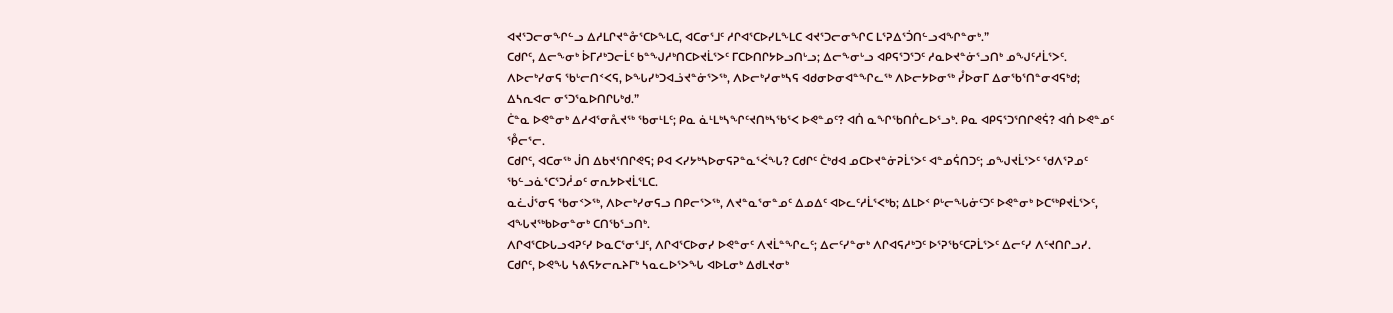ᐊᔪᕐᑐᓕᓂᖏᓪᓗ ᐃᓱᒪᒋᔪᓐᓁᕐᑕᐅᖕᒪᑕ, ᐊᑕᓂᕐᒧᑦ ᓱᒋᐊᕐᑕᐅᓯᒪᖕᒪᑕ ᐊᔪᕐᑐᓕᓂᖏᑕ ᒪᕐᕈᐃᕐᑑᑎᓪᓗᐊᖏᓐᓂᒃ.”
ᑕᑯᒋᑦ, ᐃᓕᖕᓂᒃ ᐆᒥᓱᒃᑐᓕᒫᑦ ᑲᓐᖑᓱᒃᑎᑕᐅᔪᒫᕐᐳᑦ ᒥᑕᐅᑎᒋᔭᐅᓗᑎᒡᓗ; ᐃᓕᖕᓂᒡᓗ ᐊᑭᕋᕐᑐᕐᑐᑦ ᓱᓇᐅᔪᓐᓃᕐᓗᑎᒃ ᓄᖑᑦᓱᒫᕐᐳᑦ.
ᐱᐅᓕᒃᓯᓂᕋ ᖃᒡᓕᑎᑉᐸᕋ, ᐅᖓᓯᒃᑐᐊᓘᔪᓐᓃᕐᐳᖅ, ᐱᐅᓕᒃᓯᓂᒃᓴᕋ ᐊᑯᓂᐅᓂᐊᓐᖏᓚᖅ ᐱᐅᓕᔭᐅᓂᖅ ᓮᐅᓂᒥ ᐃᓂᖃᕐᑎᓐᓂᐊᕋᒃᑯ; ᐃᓴᕆᐊᓕ ᓂᕐᑐᕐᓇᐅᑎᒋᒐᒃᑯ.”
ᑖᓐᓇ ᐅᕙᓐᓂᒃ ᐃᓱᐊᕐᓂᕅᔪᖅ ᖃᓂᒻᒪᑦ; ᑭᓇ ᓈᒻᒪᒃᓴᖏᑦᔪᑎᒃᓴᖃᕐᐸ ᐅᕙᓐᓄᑦ? ᐊᑏ ᓇᖏᖃᑎᒌᓚᐅᕐᓗᒃ. ᑭᓇ ᐊᑭᕋᕐᑐᕐᑎᒋᕙᕌ? ᐊᑏ ᐅᕙᓐᓄᑦ ᕾᓕᕐᓕ.
ᑕᑯᒋᑦ, ᐊᑕᓂᖅ ᒎᑎ ᐃᑲᔪᕐᑎᒋᕙᕋ; ᑭᐊ ᐸᓯᔭᒃᓴᐅᓂᕋᕈᓐᓇᕐᐹᖓ? ᑕᑯᒋᑦ ᑖᒃᑯᐊ ᓄᑕᐅᔪᓐᓃᕈᒫᕐᐳᑦ ᐊᓐᓄᕌᑎᑐᑦ; ᓄᖑᔪᒫᕐᐳᑦ ᖁᐱᕐᕈᓄᑦ ᖃᓪᓗᓈᕐᑕᕐᑐᓲᓄᑦ ᓂᕆᔭᐅᔪᒫᕐᒪᑕ.
ᓇᓛᒎᕐᓂᕋ ᖃᓂᑉᐳᖅ, ᐱᐅᓕᒃᓯᓂᕋᓗ ᑎᑭᓕᕐᐳᖅ, ᐱᔪᓐᓇᕐᓂᓐᓄᑦ ᐃᓄᐃᑦ ᐊᐅᓚᑦᓱᒫᕐᐸᒃᑲ; ᐃᒪᐅᑉ ᑭᒡᓕᖓᓃᑦᑐᑦ ᐅᕙᓐᓂᒃ ᐅᑕᖅᑭᔪᒫᕐᐳᑦ, ᐊᖓᔪᖅᑲᐅᓂᓐᓂᒃ ᑕᑎᖃᕐᓗᑎᒃ.
ᐱᒋᐊᕐᑕᐅᒐᓗᐊᕈᑦᓯ ᐅᓇᑕᕐᓂᕐᒧᑦ, ᐱᒋᐊᕐᑕᐅᓂᓯ ᐅᕙᓐᓂᑦ ᐱᔪᒫᓐᖏᓚᑦ; ᐃᓕᑦᓯᓐᓂᒃ ᐱᒋᐊᕋᓱᒃᑐᑦ ᐅᕐᕈᖃᑦᑕᕈᒫᕐᐳᑦ ᐃᓕᑦᓯ ᐱᑦᔪᑎᒋᓗᓯ.
ᑕᑯᒋᑦ, ᐅᕙᖓ ᓴᕕᕋᔭᓕᕆᔨᒥᒃ ᓴᓇᓚᐅᕐᐳᖓ ᐊᐅᒪᓂᒃ ᐃᑯᒪᔪᓂᒃ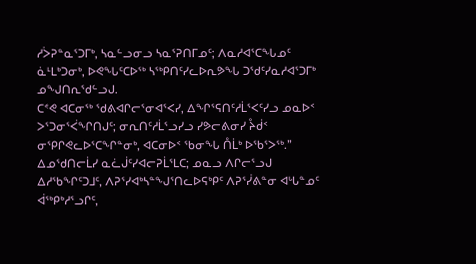ᓱᐴᕈᓐᓇᕐᑐᒥᒃ, ᓴᓇᓪᓗᓂᓗ ᓴᓇᕐᕈᑎᒥᓄᑦ; ᐱᓇᓱᐊᕐᑕᖓᓄᑦ ᓈᒻᒪᒃᑐᓂᒃ, ᐅᕙᖓᑦᑕᐅᖅ ᓴᖅᑭᑎᑦᓯᓚᐅᕆᕗᖓ ᑐᖁᑦᓯᓇᓱᐊᕐᑐᒥᒃ ᓄᖑᑎᕆᖁᓪᓗᒍ.
ᑕᕝᕙ ᐊᑕᓂᖅ ᖁᕕᐊᒋᓕᕐᓂᐊᕐᐸᓯ, ᐃᖏᕐᕋᑎᑦᓱᒫᕐᐸᑦᓯᓗ ᓄᓇᐅᑉ ᐳᕐᑐᓂᕐᐹᖏᑎᒍᑦ; ᓂᕆᑎᑦᓱᒫᕐᓗᓯᓗ ᓯᕗᓕᕕᓂᓯ ᔧᑰᑉ ᓂᕿᒋᕙᓚᐅᕐᑕᖏᓐᓂᒃ, ᐊᑕᓂᐅᑉ ᖃᓂᖓ ᑍᒫᒃ ᐅᖃᕐᐳᖅ.”
ᐃᓄᖁᑎᓕᒫᓯ ᓇᓛᒎᑦᓯᐊᓕᕈᒫᕐᒪᑕ; ᓄᓇᓗ ᐱᒋᓕᕐᓗᒍ ᐃᓱᖃᖏᑦᑐᒧᑦ, ᐱᕈᕐᓯᐊᒃᓴᓐᖑᕐᑎᓚᐅᕋᒃᑭᑦ ᐱᕈᕐᓰᕕᓐᓂ ᐊᒡᒐᓐᓄᑦ ᐋᖅᑭᒃᓱᕐᓗᒋᑦ,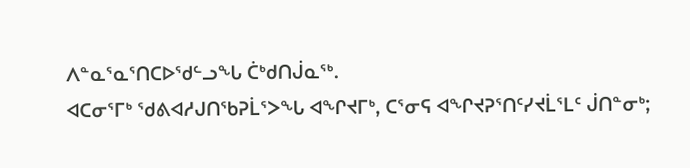ᐱᓐᓇᕐᓇᕐᑎᑕᐅᖁᓪᓗᖓ ᑖᒃᑯᑎᒎᓇᖅ.
ᐊᑕᓂᕐᒥᒃ ᖁᕕᐊᓱᒍᑎᖃᕈᒫᕐᐳᖓ ᐊᖏᔪᒥᒃ, ᑕᕐᓂᕋ ᐊᖏᔪᕈᕐᑎᑦᓯᔪᒫᕐᒪᑦ ᒎᑎᓐᓂᒃ;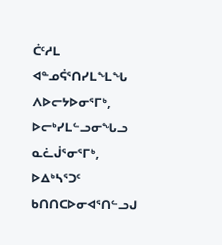ᑖᑦᓱᒪ ᐊᓐᓄᕌᕐᑎᓯᒪᖕᒪᖓ ᐱᐅᓕᔭᐅᓂᕐᒥᒃ, ᐅᓕᒃᓯᒪᓪᓗᓂᖓᓗ ᓇᓛᒎᕐᓂᕐᒥᒃ, ᐅᐃᒃᓴᕐᑐᑦ ᑲᑎᑎᑕᐅᓂᐊᕐᑎᓪᓗᒍ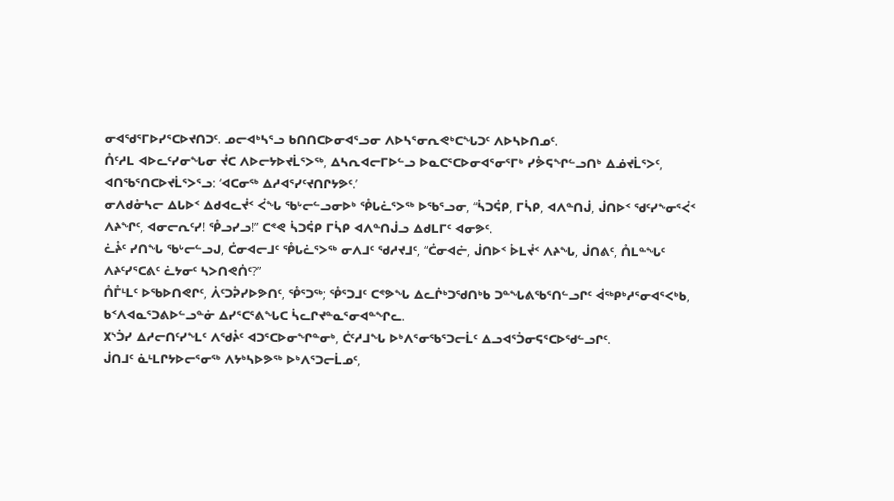ᓂᐊᖁᕐᒥᐅᓯᕐᑕᐅᔪᑎᑐᑦ. ᓄᓕᐊᒃᓴᕐᓗ ᑲᑎᑎᑕᐅᓂᐊᕐᓗᓂ ᐱᐅᓴᕐᓂᕆᕙᒃᑕᖓᑐᑦ ᐱᐅᓴᐅᑎᓄᑦ.
ᑍᑦᓱᒪ ᐊᐅᓚᑦᓯᓂᖓᓂ ᔫᑕ ᐱᐅᓕᔭᐅᔪᒫᕐᐳᖅ, ᐃᓴᕆᐊᓕᒥᐅᓪᓗ ᐅᓇᑕᕐᑕᐅᓂᐊᕐᓂᕐᒥᒃ ᓯᕘᕋᖏᓪᓗᑎᒃ ᐃᓅᔪᒫᕐᐳᑦ, ᐊᑎᖃᕐᑎᑕᐅᔪᒫᕐᐳᕐᓗ: ‘ᐊᑕᓂᖅ ᐃᓱᐊᕐᓯᑦᔪᑎᒋᔭᕗᑦ.’
ᓂᐱᑯᓁᓴᓕ ᐃᒐᐅᑉ ᐃᑯᐊᓚᔫᑉ ᐹᖓ ᖃᒡᓕᓪᓗᓂᐅᒃ ᕾᒐᓛᕐᐳᖅ ᐅᖃᕐᓗᓂ, “ᓵᑐᕌᑭ, ᒥᓵᑭ, ᐊᐱᓐᑎᒎ, ᒎᑎᐅᑉ ᖁᑦᓯᖕᓂᕐᐹᑉ ᐱᔨᖏᑦ, ᐊᓂᓕᕆᑦᓯ! ᕾᓗᓯᓗ!” ᑕᕝᕙ ᓵᑐᕌᑭ ᒥᓵᑭ ᐊᐱᓐᑎᒎᓗ ᐃᑯᒪᒥᑦ ᐊᓂᕗᑦ.
ᓛᔧᑦ ᓯᑎᖓ ᖃᒡᓕᓪᓗᒍ, ᑖᓂᐊᓕᒧᑦ ᕾᒐᓛᕐᐳᖅ ᓂᐱᒧᑦ ᖁᓱᔪᒧᑦ, “ᑖᓂᐊᓖ, ᒎᑎᐅᑉ ᐆᒪᔫᑉ ᐱᔨᖓ, ᒎᑎᕕᑦ, ᑍᒪᓐᖓᑦ ᐱᔨᑦᓯᕐᑕᕕᑦ ᓛᔭᓂᑦ ᓴᐳᑎᕙᑏᑦ?”
ᑍᒤᒻᒪᑦ ᐅᖃᐅᑎᕙᒋᑦ, ᐲᑦᑐᕉᓯᐅᕗᑎᑦ, ᕾᕐᑐᖅ; ᕾᕐᑐᒧᑦ ᑕᕝᕗᖓ ᐃᓚᒌᒃᑐᖁᑎᒃᑲ ᑐᓐᖓᕕᖃᕐᑎᓪᓗᒋᑦ ᐋᖅᑭᒃᓱᕐᓂᐊᕐᐸᒃᑲ, ᑲᑉᐱᐊᓇᕐᑐᕕᐅᓪᓗᓐᓃ ᐃᓯᕐᑕᕐᕕᖓᑕ ᓵᓚᒋᔪᓐᓇᕐᓂᐊᓐᖏᓚ.
᙭ᔅᑑᓯ ᐃᓱᓕᑎᑦᓯᖕᒪᑦ ᐱᖁᔧᑦ ᐊᑐᕐᑕᐅᓂᖏᓐᓂᒃ, ᑖᑦᓱᒧᖓ ᐅᒃᐱᕐᓂᖃᕐᑐᓕᒫᑦ ᐃᓗᐊᕐᑑᓂᕋᕐᑕᐅᖁᓪᓗᒋᑦ.
ᒎᑎᒧᑦ ᓈᒻᒪᒋᔭᐅᓕᕐᓂᖅ ᐱᔭᒃᓴᐅᕗᖅ ᐅᒃᐱᕐᑐᓕᒫᓄᑦ,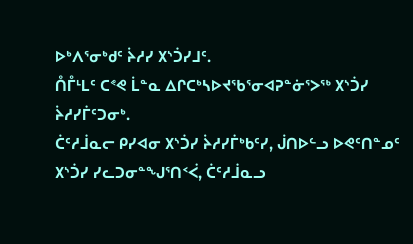ᐅᒃᐱᕐᓂᒃᑯᑦ ᔩᓱᓯ ᙭ᔅᑑᓯᒧᑦ.
ᑍᒤᒻᒪᑦ ᑕᕝᕙ ᒫᓐᓇ ᐃᒋᑕᒃᓴᐅᔪᖃᕐᓂᐊᕈᓐᓃᕐᐳᖅ ᙭ᔅᑑᓯ ᔩᓱᓯᒦᑦᑐᓂᒃ.
ᑖᑦᓱᒨᓇᓕ ᑭᓯᐊᓂ ᙭ᔅᑑᓯ ᔩᓱᓯᒦᒃᑲᑦᓯ, ᒎᑎᐅᓪᓗ ᐅᕙᑦᑎᓐᓄᑦ ᙭ᔅᑑᓯ ᓯᓚᑐᓂᓐᖑᕐᑎᑉᐹ, ᑖᑦᓱᒨᓇᓗ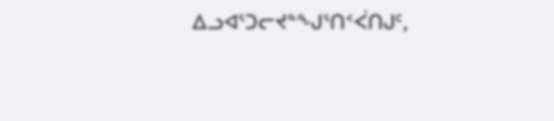ᐃᓗᐊᕐᑐᓕᔪᓐᖑᕐᑎᑉᐹᑎᒍᑦ,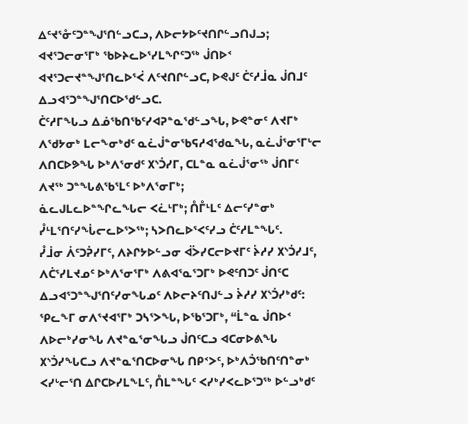ᐃᑦᔪᕐᓁᑦᑐᓐᖑᕐᑎᓪᓗᑕᓗ, ᐱᐅᓕᔭᐅᑦᔪᑎᒋᓪᓗᑎᒍᓗ;
ᐊᔪᕐᑐᓕᓂᕐᒥᒃ ᖃᐅᔨᓚᐅᕐᓯᒪᖏᑦᑐᖅ ᒎᑎᐅᑉ ᐊᔪᕐᑐᓕᔪᓐᖑᕐᑎᓚᐅᕐᐹ ᐱᑦᔪᑎᒋᓪᓗᑕ, ᐅᕙᒍᑦ ᑖᑦᓱᒨᓇ ᒎᑎᒧᑦ ᐃᓗᐊᕐᑐᓐᖑᕐᑎᑕᐅᖁᓪᓗᑕ.
ᑖᑦᓱᒥᖓᓗ ᐃᓅᖃᑎᖃᑦᓯᐊᕈᓐᓇᖁᓪᓗᖓ, ᐅᕙᓐᓂᑦ ᐱᔪᒥᒃ ᐱᖁᔭᓂᒃ ᒪᓕᖕᓂᒃᑯᑦ ᓇᓛᒎᓐᓂᖃᕋᓱᐊᖁᓇᖓ, ᓇᓛᒎᕐᓂᕐᒥᒡᓕ ᐱᑎᑕᐅᕗᖓ ᐅᒃᐱᕐᓂᑯᑦ ᙭ᔅᑑᓯᒥ, ᑕᒪᓐᓇ ᓇᓛᒎᕐᓂᖅ ᒎᑎᒥᑦ ᐱᔪᖅ ᑐᓐᖓᕕᖃᕐᒪᑦ ᐅᒃᐱᕐᓂᒥᒃ;
ᓈᓚᒍᒪᓚᐅᓐᖏᓚᖓᓕ ᐸᓛᒻᒥᒃ; ᑍᒤᒻᒪᑦ ᐃᓕᑦᓯᓐᓂᒃ ᓮᒻᒪᕐᑎᑦᓯᖔᓕᓚᐅᕐᐳᖅ; ᓴᐳᑎᓚᐅᕐᐸᑦᓯᓗ ᑖᑦᓱᒪᓐᖓᑦ.
ᓮᒨᓂ ᐲᑦᑐᕉᓯᒥᑦ, ᐱᔨᒋᔭᐅᓪᓗᓂ ᐋᐴᓯᑕᓕᐅᔪᒥᑦ ᔩᓱᓯ ᙭ᔅᑑᓯᒧᑦ, ᐱᑖᕐᓯᒪᔪᓄᑦ ᐅᒃᐱᕐᓂᕐᒥᒃ ᐱᕕᐊᕐᓇᕐᑐᒥᒃ ᐅᕙᑦᑎᑐᑦ ᒎᑎᑦᑕ ᐃᓗᐊᕐᑐᓐᖑᕐᑎᑦᓯᓂᖓᓄᑦ ᐱᐅᓕᔨᑦᑎᒍᓪᓗ ᔩᓱᓯ ᙭ᔅᑑᓯᒃᑯᑦ:
ᕿᓚᖕᒥ ᓂᐱᕐᔪᐊᕐᒥᒃ ᑐᓴᕐᐳᖓ, ᐅᖃᕐᑐᒥᒃ, “ᒫᓐᓇ ᒎᑎᐅᑉ ᐱᐅᓕᒃᓯᓂᖓ ᐱᔪᓐᓇᕐᓂᖓᓗ ᒎᑎᑦᑕᓗ ᐊᑕᓂᐅᕕᖓ ᙭ᔅᑑᓯᖓᑕᓗ ᐱᔪᓐᓇᕐᑎᑕᐅᓂᖓ ᑎᑭᑉᐳᑦ, ᐅᒃᐱᑑᖃᑎᑦᑎᓐᓂᒃ ᐸᓯᒡᓕᕐᑎ ᐃᒋᑕᐅᓯᒪᖕᒪᑦ, ᑍᒪᓐᖓᑦ ᐸᓯᒃᓯᐸᓚᐅᕐᑐᖅ ᐅᓪᓗᒃᑯᑦ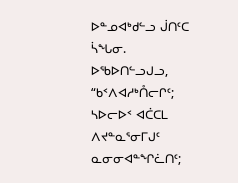ᐅᓐᓄᐊᒃᑯᓪᓗ ᒎᑎᑦᑕ ᓵᖓᓂ.
ᐅᖃᐅᑎᓪᓗᒍᓗ, “ᑲᑉᐱᐊᓱᒃᑍᓕᒋᑦ; ᓴᐅᓕᐅᑉ ᐊᑖᑕᒪ ᐱᔪᓐᓇᕐᓂᒥᒍᑦ ᓇᓂᓂᐊᓐᖏᓛᑎᑦ;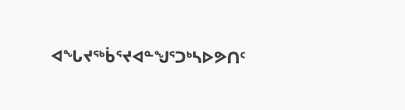ᐊᖓᔪᖅᑳᕐᔪᐊᓐᖑᕐᑐᒃᓴᐅᕗᑎᑦ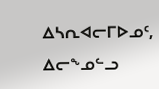ᐃᓴᕆᐊᓕᒥᐅᓄᑦ, ᐃᓕᖕᓄᓪᓗ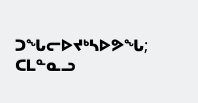ᑐᖓᓕᐅᔪᒃᓴᐅᕗᖓ; ᑕᒪᓐᓇᓗ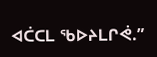ᐊᑖᑕᒪ ᖃᐅᔨᒪᒋᕚ.”